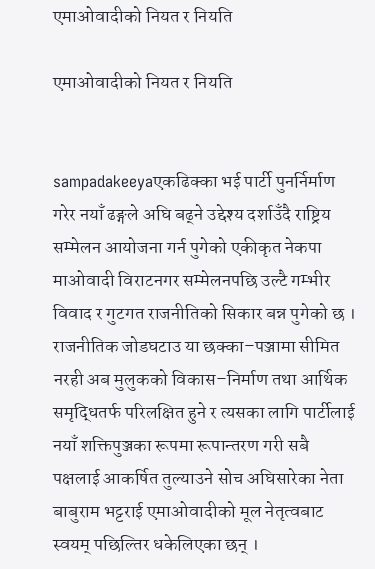एमाओवादीको नियत र नियति

एमाओवादीको नियत र नियति


sampadakeeyaएकढिक्का भई पार्टी पुनर्निर्माण गरेर नयाँ ढङ्गले अघि बढ्ने उद्देश्य दर्शाउँदै राष्ट्रिय सम्मेलन आयोजना गर्न पुगेको एकीकृत नेकपा माओवादी विराटनगर सम्मेलनपछि उल्टै गम्भीर विवाद र गुटगत राजनीतिको सिकार बन्न पुगेको छ । राजनीतिक जोडघटाउ या छक्का–पञ्जामा सीमित नरही अब मुलुकको विकास–निर्माण तथा आर्थिक समृद्धितर्फ परिलक्षित हुने र त्यसका लागि पार्टीलाई नयाँ शक्तिपुञ्जका रूपमा रूपान्तरण गरी सबै पक्षलाई आकर्षित तुल्याउने सोच अघिसारेका नेता बाबुराम भट्टराई एमाओवादीको मूल नेतृत्वबाट स्वयम् पछिल्तिर धकेलिएका छन् ।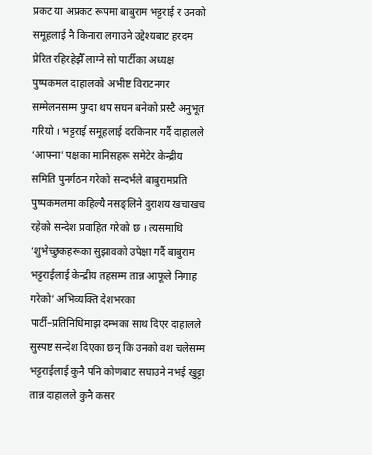प्रकट या अप्रकट रूपमा बाबुराम भट्टराई र उनको समूहलाई नै किनारा लगाउने उद्देश्यबाट हरदम प्रेरित रहिरहेझैँ लाग्ने सो पार्टीका अध्यक्ष पुष्पकमल दाहालको अभीष्ट विराटनगर सम्मेलनसम्म पुग्दा थप सघन बनेको प्रस्टै अनुभूत गरियो । भट्टराई समूहलाई दरकिनार गर्दै दाहालले ‘आफ्ना’ पक्षका मानिसहरू समेटेर केन्द्रीय समिति पुनर्गठन गरेको सन्दर्भले बाबुरामप्रति पुष्पकमलमा कहिल्यै नसङ्लिने दुराशय खचाखच रहेको सन्देश प्रवाहित गरेको छ । त्यसमाथि ‘शुभेच्छुकहरूका सुझावको उपेक्षा गर्दै बाबुराम भट्टराईलाई केन्द्रीय तहसम्म तान्न आफूले निगाह गरेको’ अभिव्यक्ति देशभरका पार्टी–प्रतिनिधिमाझ दम्भका साथ दिएर दाहालले सुस्पष्ट सन्देश दिएका छन् कि उनको वश चलेसम्म भट्टराईलाई कुनै पनि कोणबाट सघाउने नभई खुट्टा तान्न दाहालले कुनै कसर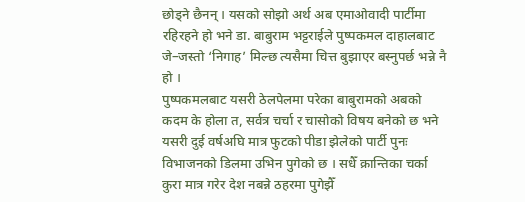छोड्ने छैनन् । यसको सोझो अर्थ अब एमाओवादी पार्टीमा रहिरहने हो भने डा. बाबुराम भट्टराईले पुष्पकमल दाहालबाट जे–जस्तो ‘निगाह’ मिल्छ त्यसैमा चित्त बुझाएर बस्नुपर्छ भन्ने नै हो ।
पुष्पकमलबाट यसरी ठेलपेलमा परेका बाबुरामको अबको कदम के होला त, सर्वत्र चर्चा र चासोको विषय बनेको छ भने यसरी दुई वर्षअघि मात्र फुटको पीडा झेलेको पार्टी पुनः विभाजनको डिलमा उभिन पुगेको छ । सधैँ क्रान्तिका चर्का कुरा मात्र गरेर देश नबन्ने ठहरमा पुगेझैँ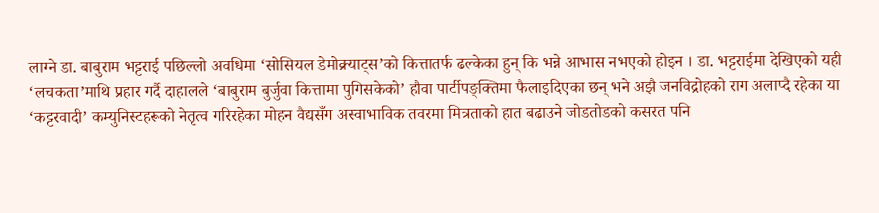लाग्ने डा. बाबुराम भट्टराई पछिल्लो अवधिमा ‘सोसियल डेमोक्र्याट्स’को कित्तातर्फ ढल्केका हुन् कि भन्ने आभास नभएको होइन । डा. भट्टराईमा देखिएको यही ‘लचकता’माथि प्रहार गर्दै दाहालले ‘बाबुराम बुर्जुवा कित्तामा पुगिसकेको’ हौवा पार्टीपङ्क्तिमा फैलाइदिएका छन् भने अझै जनविद्रोहको राग अलाप्दै रहेका या ‘कट्टरवादी’ कम्युनिस्टहरूको नेतृत्व गरिरहेका मोहन वैद्यसँग अस्वाभाविक तवरमा मित्रताको हात बढाउने जोडतोडको कसरत पनि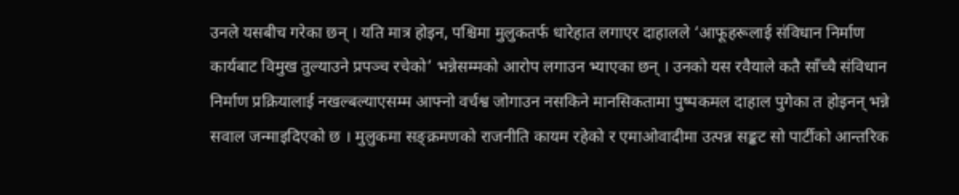उनले यसबीच गरेका छन् । यति मात्र होइन, पश्चिमा मुलुकतर्फ धारेहात लगाएर दाहालले ‘आफूहरूलाई संविधान निर्माण कार्यबाट विमुख तुल्याउने प्रपञ्च रचेको’ भन्नेसम्मको आरोप लगाउन भ्याएका छन् । उनको यस रवैयाले कतै साँच्चै संविधान निर्माण प्रक्रियालाई नखल्बल्याएसम्म आफ्नो वर्चश्व जोगाउन नसकिने मानसिकतामा पुष्पकमल दाहाल पुगेका त होइनन् भन्ने सवाल जन्माइदिएको छ । मुलुकमा सङ्क्रमणको राजनीति कायम रहेको र एमाओवादीमा उत्पन्न सङ्कट सो पार्टीको आन्तरिक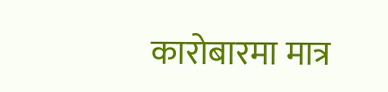कारोबारमा मात्र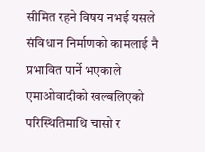सीमित रहने विषय नभई यसले संविधान निर्माणको कामलाई नै प्रभावित पार्ने भएकाले एमाओवादीको खल्बलिएको परिस्थितिमाथि चासो र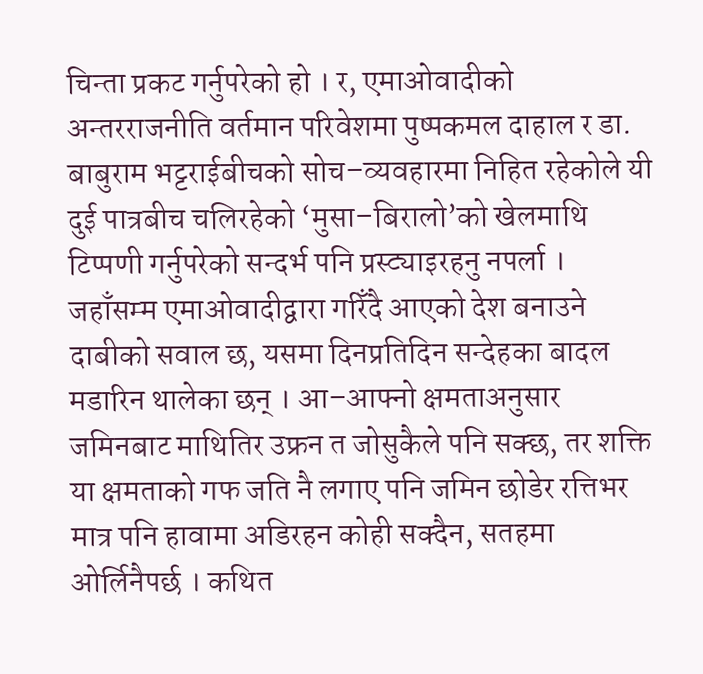चिन्ता प्रकट गर्नुपरेको हो । र, एमाओवादीको अन्तरराजनीति वर्तमान परिवेशमा पुष्पकमल दाहाल र डा. बाबुराम भट्टराईबीचको सोच–व्यवहारमा निहित रहेकोले यी दुई पात्रबीच चलिरहेको ‘मुसा–बिरालो’को खेलमाथि टिप्पणी गर्नुपरेको सन्दर्भ पनि प्रस्ट्याइरहनु नपर्ला ।
जहाँसम्म एमाओवादीद्वारा गरिँदै आएको देश बनाउने दाबीको सवाल छ, यसमा दिनप्रतिदिन सन्देहका बादल मडारिन थालेका छन् । आ–आफ्नो क्षमताअनुसार जमिनबाट माथितिर उफ्रन त जोसुकैले पनि सक्छ, तर शक्ति या क्षमताको गफ जति नै लगाए पनि जमिन छोडेर रत्तिभर मात्र पनि हावामा अडिरहन कोही सक्दैन, सतहमा ओर्लिनैपर्छ । कथित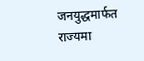जनयुद्धमार्फत राज्यमा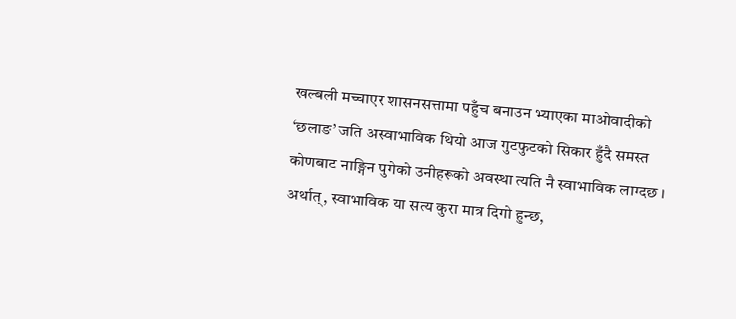खल्बली मच्चाएर शासनसत्तामा पहुँच बनाउन भ्याएका माओवादीको ‘छलाङ’ जति अस्वाभाविक थियो आज गुटफुटको सिकार हुँदै समस्त कोणबाट नाङ्गिन पुगेको उनीहरूको अवस्था त्यति नै स्वाभाविक लाग्दछ । अर्थात्, स्वाभाविक या सत्य कुरा मात्र दिगो हुन्छ,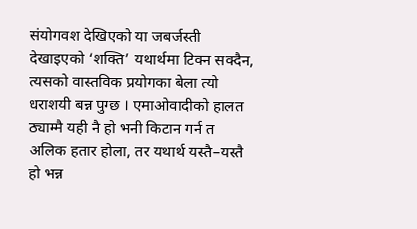संयोगवश देखिएको या जबर्जस्ती देखाइएको ‘शक्ति’ यथार्थमा टिक्न सक्दैन, त्यसको वास्तविक प्रयोगका बेला त्यो धराशयी बन्न पुग्छ । एमाओवादीको हालत ठ्याम्मै यही नै हो भनी किटान गर्न त अलिक हतार होला, तर यथार्थ यस्तै–यस्तै हो भन्न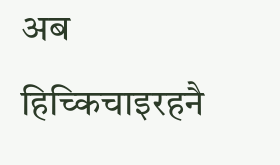अब हिच्किचाइरहनै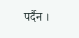पर्दैन ।